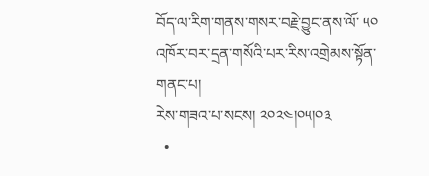བོད་ལ་རིག་གནས་གསར་བརྗེ་བྱུང་ནས་ལོ་ ༥༠ འཁོར་བར་དྲན་གསོའི་པར་རིས་འགྲེམས་སྟོན་གནང་པ།
རེས་གཟའ་པ་སངས། ༢༠༢༤།༠༥།༠༣
  •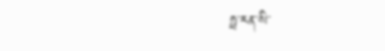ཧྥ་རན་སི་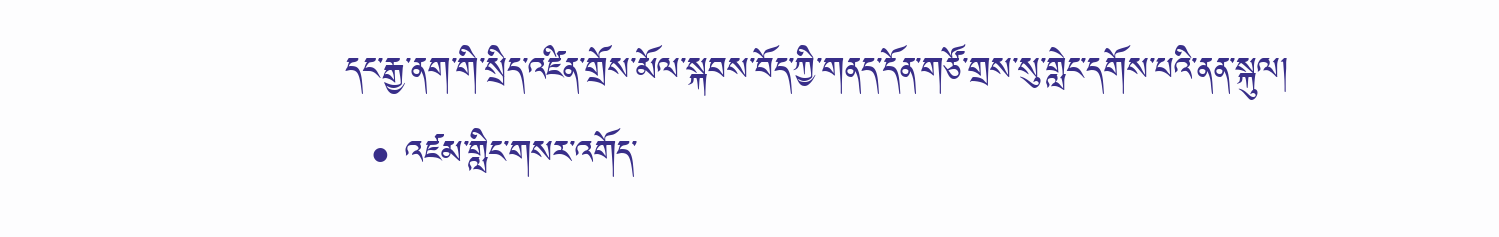དང་རྒྱ་ནག་གི་སྲིད་འཛིན་གྲོས་མོལ་སྐབས་བོད་ཀྱི་གནད་དོན་གཙོ་གྲས་སུ་གླེང་དགོས་པའི་ནན་སྐུལ།
  • འཛམ་གླིང་གསར་འགོད་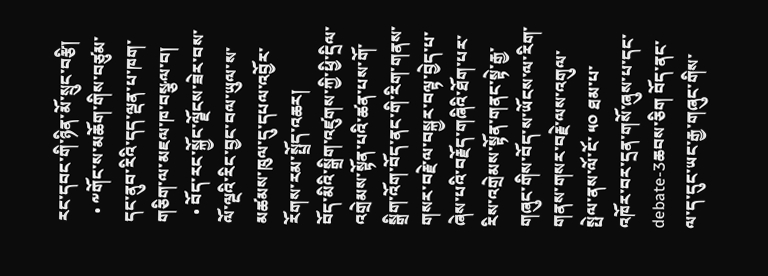རང་དབང་གི་ཉིན་མོ་སྲུང་བརྩི།
  • ༸གོང་ས་མཆོག་གིས་བཙུམ་དང་ནུབ་རིའི་དད་ལྡན་པ་ཁག་གཅིག་ལ་མཇལ་ཁ་བསྩལ་བ།
  • བོད་རང་སྐྱོང་ལྗོངས་ཟེར་བས་ལོ་ལྔའི་རིང་བྱང་བལ་ཡུལ་ས་མཚམས་ཁུལ་དུ་དཔལ་འབྱོར་རོགས་རམ་སྤྲོད་འཆར།
བོད་མིའི་སྒྲིག་འཛུགས་ཀྱི་ཕྱི་དྲིལ་འགྲེམས་སྟོན་པའི་ཚན་པས་གོ་སྒྲིག་འོག་བོད་ནང་གི་རིག་གནས་གསར་བརྗེ་ལ་བསྐྱར་བལྟ་བྱེད་པ་ཞེས་པའི་བརྗོད་གཞིའི་ཐོག་པར་རིས་འགྲེམས་སྟོན་གནང་སྟེ་རྒྱ་གཞུང་གིས་བོད་ས་ཡོངས་ལ་རིག་གནས་གསར་བརྗེ་ལས་འགུལ་སྤེལ་ནས་ལོ་ངོ་ ༥༠ ཐམ་པ་འཁོར་བར་དྲན་གསོ་ཞུས་པ་དང་debate-3ཆབས་ཅིག བོད་ནང་ལ་ད་དུང་ཡང་རྒྱ་གཞུང་གིས་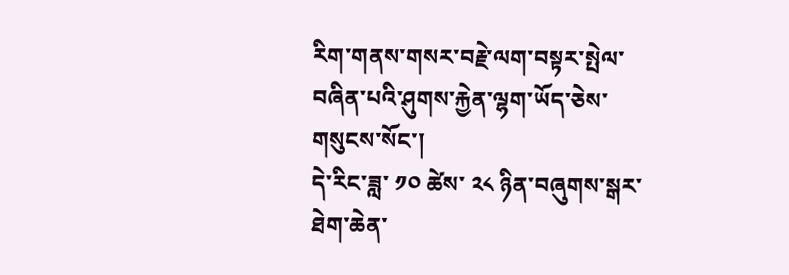རིག་གནས་གསར་བརྗེ་ལག་བསྟར་སྤེལ་བཞིན་པའི་ཤུགས་རྐྱེན་ལྷག་ཡོད་ཅེས་གསུངས་སོང་།
དེ་རིང་ཟླ་ ༡༠ ཚེས་ ༢༨ ཉིན་བཞུགས་སྒར་ཐེག་ཆེན་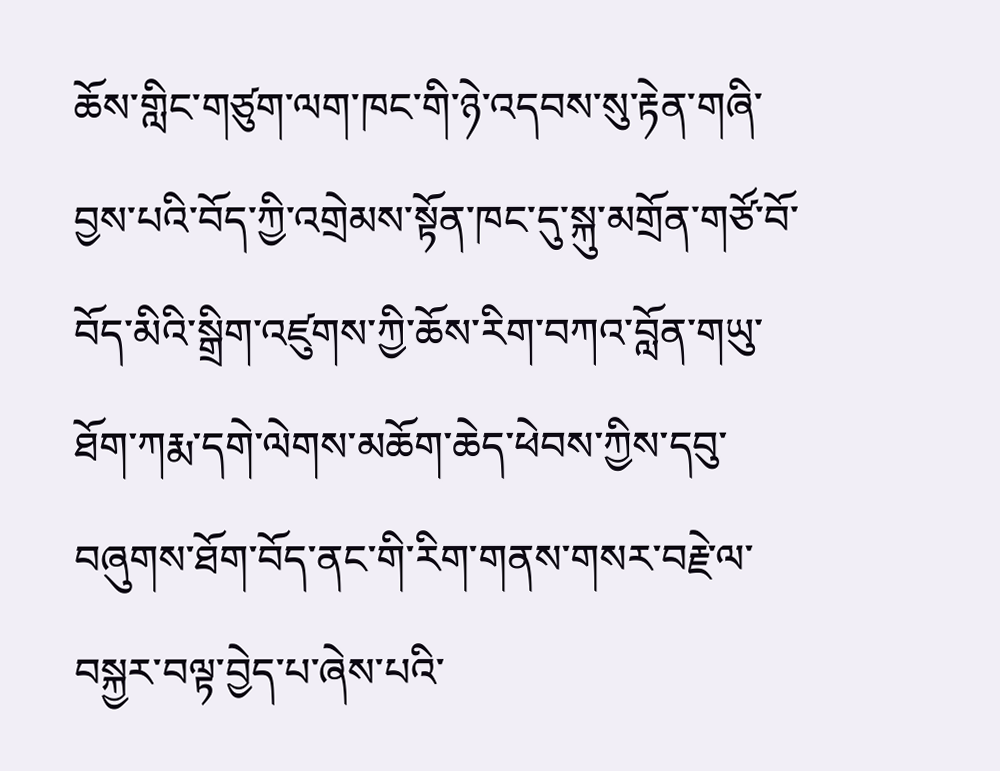ཆོས་གླིང་གཙུག་ལག་ཁང་གི་ཉེ་འདབས་སུ་རྟེན་གཞི་བྱས་པའི་བོད་ཀྱི་འགྲེམས་སྟོན་ཁང་དུ་སྐུ་མགྲོན་གཙོ་བོ་བོད་མིའི་སྒྲིག་འཛུགས་ཀྱི་ཆོས་རིག་བཀའ་བློན་གཡུ་ཐོག་ཀརྨ་དགེ་ལེགས་མཆོག་ཆེད་ཕེབས་ཀྱིས་དབུ་བཞུགས་ཐོག་བོད་ནང་གི་རིག་གནས་གསར་བརྗེ་ལ་བསྐྱར་བལྟ་བྱེད་པ་ཞེས་པའི་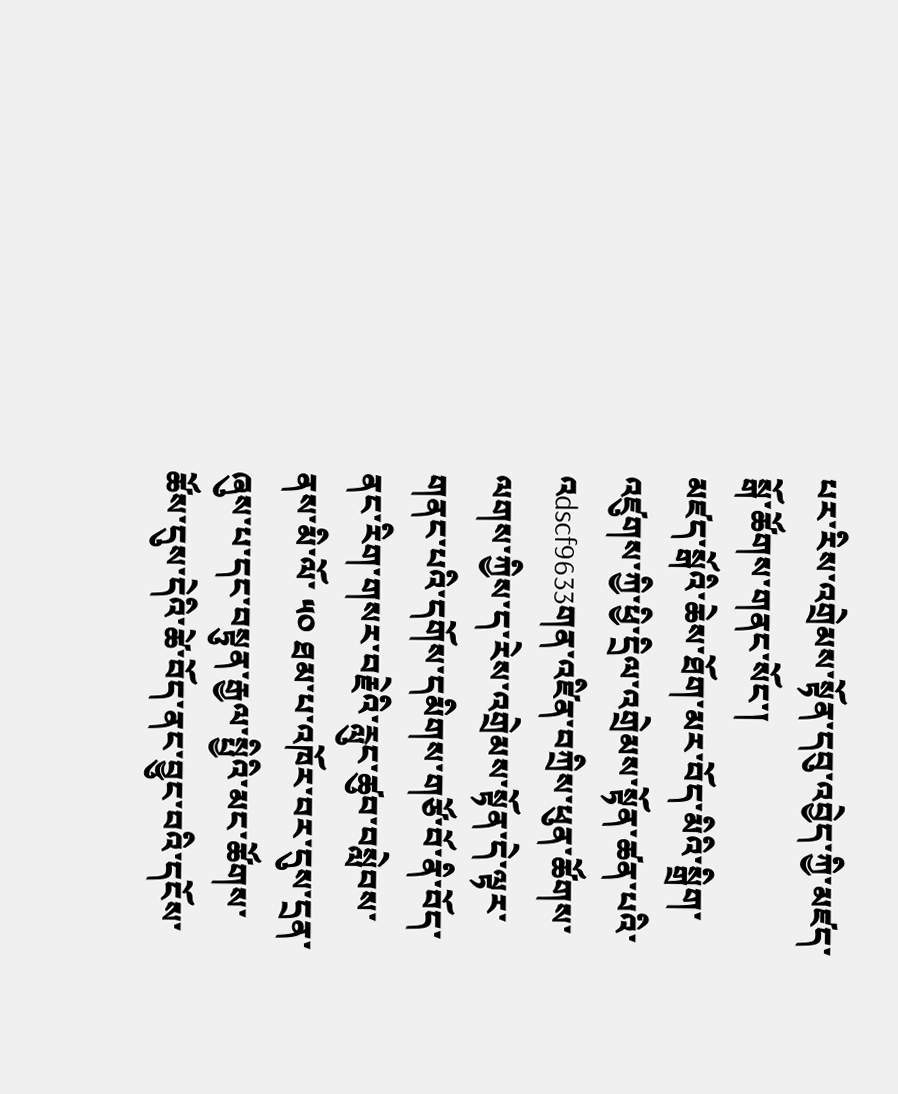པར་རིས་འགྲེམས་སྟོན་དབུ་འབྱེད་ཀྱི་མཛད་སྒོ་ཚོགས་གནང་སོང་།
མཛད་སྒོའི་ཆེས་ཐོག་མར་བོད་མིའི་སྒྲིག་འཛུགས་ཀྱི་ཕྱི་དྲིལ་འགྲེམས་སྟོན་ཚན་པའི་འdscf9633གན་འཛིན་བཀྲིས་ཕུན་ཚོགས་ལགས་ཀྱིས་ད་རེས་འགྲེམས་སྟོན་དེ་ལྟར་གནང་པའི་དགོས་དམིགས་གཙོ་བོ་ནི་བོད་ནང་རིག་གསར་བརྗེའི་རླུང་ཚུབ་བསླེབས་ནས་མི་ལོ་ ༥༠ ཐམ་པ་འཁོར་བར་དུས་དྲན་ཞུས་པ་དང་བསྟུན་རྒྱལ་སྤྱིའི་མང་ཚོགས་ཚོས་དུས་དེའི་ཚེ་བོད་ནང་བྱུང་བའི་དངོས་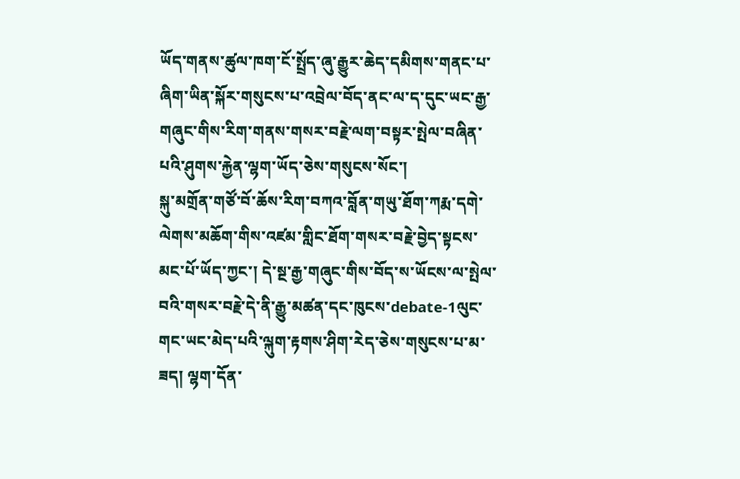ཡོད་གནས་ཚུལ་ཁག་ངོ་སྤྲོད་ཞུ་རྒྱུར་ཆེད་དམིགས་གནང་པ་ཞིག་ཡིན་སྐོར་གསུངས་པ་འབྲེལ་བོད་ནང་ལ་ད་དུང་ཡང་རྒྱ་གཞུང་གིས་རིག་གནས་གསར་བརྗེ་ལག་བསྟར་སྤེལ་བཞིན་པའི་ཤུགས་རྐྱེན་ལྷག་ཡོད་ཅེས་གསུངས་སོང་།
སྐུ་མགྲོན་གཙོ་བོ་ཆོས་རིག་བཀའ་བློན་གཡུ་ཐོག་ཀརྨ་དགེ་ལེགས་མཆོག་གིས་འཛམ་གླིང་ཐོག་གསར་བརྗེ་བྱེད་སྟངས་མང་པོ་ཡོད་ཀྱང་། དེ་སྔ་རྒྱ་གཞུང་གིས་བོད་ས་ཡོངས་ལ་སྤེལ་བའི་གསར་བརྗེ་དེ་ནི་རྒྱུ་མཚན་དང་ཁུངས་debate-1ལུང་གང་ཡང་མེད་པའི་ལྐུག་རྟགས་ཤིག་རེད་ཅེས་གསུངས་པ་མ་ཟད། ལྷག་དོན་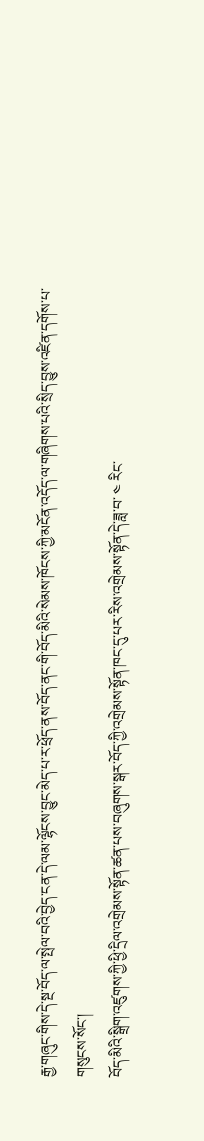རྒྱ་གཞུང་གིས་དེ་སྔ་བོད་ལ་སྤེལ་བའི་བྱེད་ངན་དེ་ལམ་ལྷོངས་བྱུང་མེད་པ་ར་ཕྲོད་ནས་བོད་ནང་གི་བོད་མིའི་སེམས་ཁོངས་ཀྱི་མངོན་འདོད་ལ་གཞིགས་པའི་སྲིད་བྱུས་འཛིན་དགོས་པ་གསུངས་སོང་།
བོད་མིའི་སྒྲིག་འཛུགས་ཀྱི་ཕྱི་དྲིལ་འགྲེམས་སྟོན་ཚན་པས་བཞུགས་སྒར་བོད་ཀྱི་འགྲེམས་སྟོན་ཁང་དུ་པར་རིས་འགྲེམས་སྟོན་དེ་ཟླ་བ་ ༤ རིང་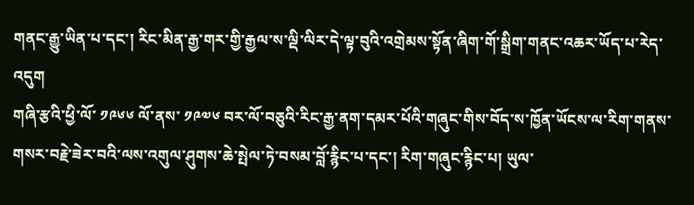གནང་རྒྱུ་ཡིན་པ་དང་། རིང་མིན་རྒྱ་གར་གྱི་རྒྱལ་ས་ལྡི་ལིར་དེ་ལྟ་བུའི་འགྲེམས་སྟོན་ཞིག་གོ་སྒྲིག་གནང་འཆར་ཡོད་པ་རེད་འདུག
གཞི་རྩའི་ཕྱི་ལོ་ ༡༩༦༦ ལོ་ནས་ ༡༩༧༦ བར་ལོ་བཅུའི་རིང་རྒྱ་ནག་དམར་པོའི་གཞུང་གིས་བོད་ས་ཁྱོན་ཡོངས་ལ་རིག་གནས་གསར་བརྗེ་ཟེར་བའི་ལས་འགུལ་ཤུགས་ཆེ་སྤེལ་ཏེ་བསམ་བློ་རྙིང་པ་དང་། རིག་གཞུང་རྙིང་པ། ཡུལ་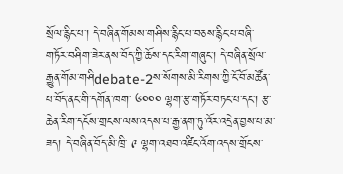སྲོལ་རྙིང་པ་། དེ་བཞིན་གོམས་གཤིས་རྙིང་པ་བཅས་རྙིང་པ་བཞི་གཏོར་བཤིག་ཟེར་ནས་བོད་ཀྱི་ཆོས་དང་རིག་གཞུང་། དེ་བཞིན་སྲོལ་རྒྱུན་གོམ་གཤིdebate-2ས་སོགས་མི་རིགས་ཀྱི་ངོ་བོ་མཚོན་པ་བོད་ནང་གི་དགོན་ཁག་ ༦༠༠༠ ལྷག་རྩ་གཏོར་བཏང་པ་དང་། རྩ་ཆེན་རིག་དངོས་གྲངས་ལས་འདས་པ་རྒྱ་ནག་ཏུ་འོར་འདྲེན་བྱས་པ་མ་ཟད། དེ་བཞིན་བོད་མི་ཁྲི་ ༩ ལྷག་འཐབ་འཛིང་འོག་འདས་གྲོངས་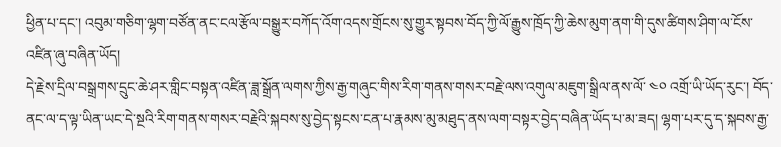ཕྱིན་པ་དང་། འབུམ་གཅིག་ལྷག་བཙོན་ནང་ངལ་རྩོལ་བསྒྱུར་བཀོད་འོག་འདས་གྲོངས་སུ་གྱུར་སྟབས་བོད་ཀྱི་ལོ་རྒྱུས་ཁྲོད་ཀྱི་ཆེས་མུག་ནག་གི་དུས་ཚིགས་ཤིག་ལ་ངོས་འཛིན་ཞུ་བཞིན་ཡོད།
དེ་རྗེས་དྲིལ་བསྒྲགས་དྲུང་ཆེ་ཤར་གླིང་བསྟན་འཛིན་ཟླ་སྒྲོན་ལགས་ཀྱིས་རྒྱ་གཞུང་གིས་རིག་གནས་གསར་བརྗེ་ལས་འགུལ་མཇུག་སྒྲིལ་ནས་ལོ་ ༤༠ འགྲོ་ཡི་ཡོད་རུང་། བོད་ནང་ལ་ད་ལྟ་ཡིན་ཡང་དེ་སྔའི་རིག་གནས་གསར་བརྗེའི་སྐབས་སུ་བྱེད་སྟངས་ངན་པ་རྣམས་མུ་མཐུད་ནས་ལག་བསྟར་བྱེད་བཞིན་ཡོད་པ་མ་ཟད། ལྷག་པར་དུ་ད་སྐབས་རྒྱ་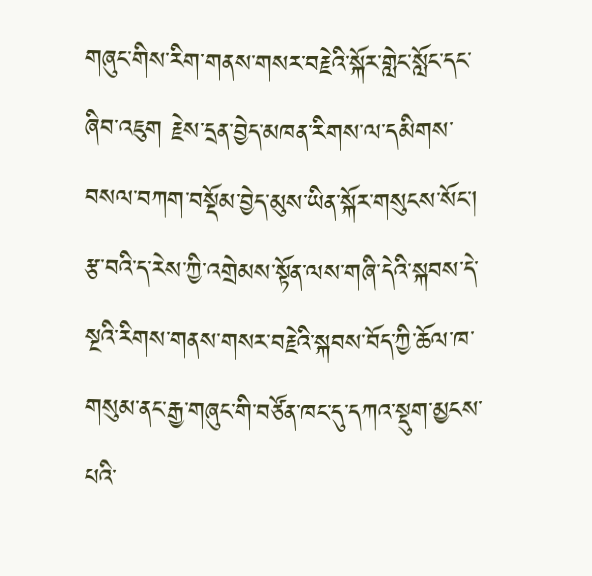གཞུང་གིས་རིག་གནས་གསར་བརྗེའི་སྐོར་གླེང་སློང་དང་ཞིབ་འཇུག རྗེས་དྲན་བྱེད་མཁན་རིགས་ལ་དམིགས་བསལ་བཀག་བསྡོམ་བྱེད་མུས་ཡིན་སྐོར་གསུངས་སོང་།
རྩ་བའི་ད་རེས་ཀྱི་འགྲེམས་སྟོན་ལས་གཞི་དེའི་སྐབས་དེ་སྔའི་རིགས་གནས་གསར་བརྗེའི་སྐབས་བོད་ཀྱི་ཆོལ་ཁ་གསུམ་ནང་རྒྱ་གཞུང་གི་བཙོན་ཁང་དུ་དཀའ་སྡུག་མྱངས་པའི་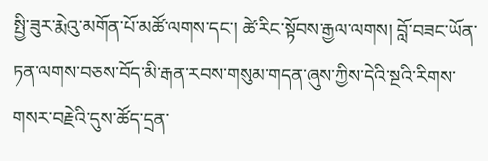སྤྱི་ཟུར་རྨེའུ་མགོན་པོ་མཚོ་ལགས་དང་། ཚེ་རིང་སྟོབས་རྒྱལ་ལགས། བློ་བཟང་ཡོན་ཏན་ལགས་བཅས་བོད་མི་རྒན་རབས་གསུམ་གདན་ཞུས་ཀྱིས་དེའི་སྔའི་རིགས་གསར་བརྗེའི་དུས་ཚོད་དྲན་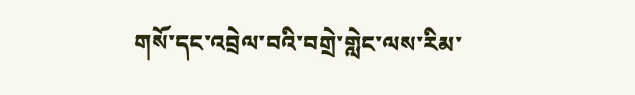གསོ་དང་འབྲེལ་བའི་བགྲེ་གླེང་ལས་རིམ་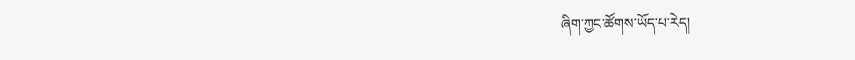ཞིག་ཀྱང་ཚོགས་ཡོད་པ་རེད།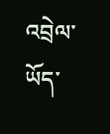འབྲེལ་ཡོད་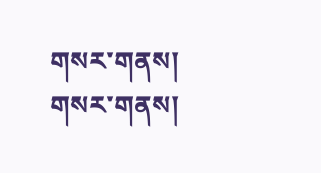གསར་གནས།
གསར་གནས།